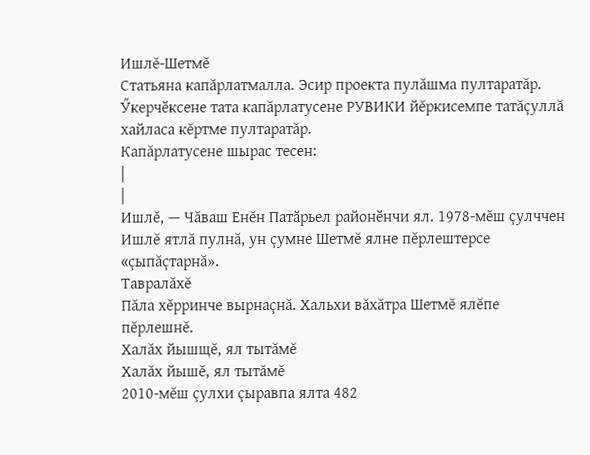Ишлĕ-Шетмĕ
Статьяна капăрлатмалла. Эсир проекта пулăшма пултаратăр. Ӳкерчӗксене тата капăрлатусене РУВИКИ йĕркисемпе татăçуллă хайласа кĕртме пултаратăр.
Капăрлатусене шырас тесен:
|
|
Ишлĕ, — Чăваш Енĕн Патӑрьел районӗнчи ял. 1978-мĕш çулччен Ишлĕ ятлă пулнă, ун çумне Шетмĕ ялне пĕрлештерсе «çыпăçтарнă».
Тавралăхĕ
Пăла хĕрринче вырнаçнă. Хальхи вăхăтра Шетмĕ ялĕпе пĕрлешнĕ.
Халăх йышщĕ, ял тытăмĕ
Халăх йышĕ, ял тытăмĕ
2010-мĕш çулхи çыравпа ялта 482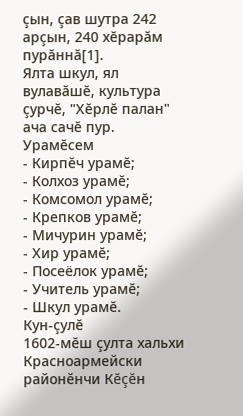çын, çав шутра 242 арçын, 240 хĕрарăм пурăннă[1].
Ялта шкул, ял вулавăшĕ, культура çурчĕ, "Хĕрлĕ палан" ача сачĕ пур.
Урамĕсем
- Кирпĕч урамĕ;
- Колхоз урамĕ;
- Комсомол урамĕ;
- Крепков урамĕ;
- Мичурин урамĕ;
- Хир урамĕ;
- Посеёлок урамĕ;
- Учитель урамĕ;
- Шкул урамĕ.
Кун-çулĕ
1602-мĕш çулта хальхи Красноармейски районӗнчи Кĕçĕн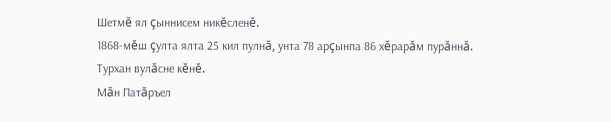Шетмĕ ял çыннисем никĕсленĕ.
1868-мĕш çулта ялта 25 кил пулнă, унта 78 арçынпа 86 хĕрарăм пурăннă.
Турхан вулăсне кĕнĕ.
Мăн Патăръел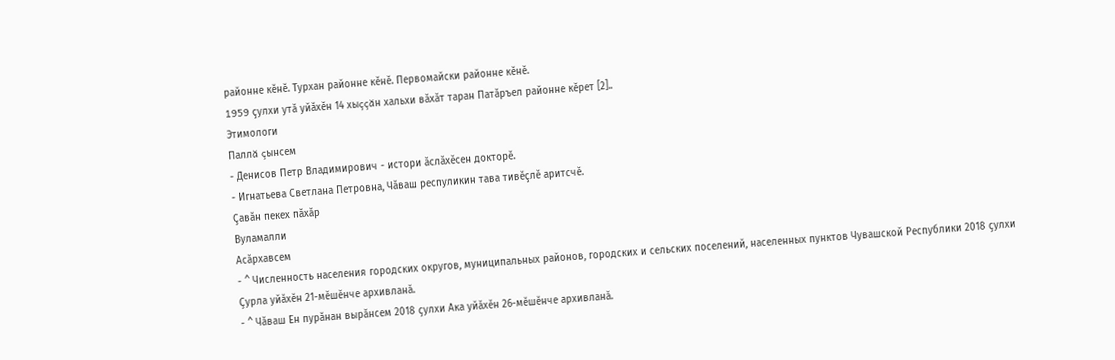районне кĕнĕ. Турхан районне кĕнĕ. Первомайски районне кĕнĕ.
1959 çулхи утă уйăхĕн 14 хыççăн хальхи вăхăт таран Патăръел районне кĕрет [2]..
Этимологи
Паллă çынсем
- Денисов Петр Владимирович - истори ăслăхĕсен докторĕ.
- Игнатьева Светлана Петровна, Чăваш респуликин тава тивĕçлĕ аритсчĕ.
Çавăн пекех пăхăр
Вуламалли
Асăрхавсем
- ^ Численность населения городских округов, муниципальных районов, городских и сельских поселений, населенных пунктов Чувашской Республики 2018 ҫулхи Ҫурла уйӑхӗн 21-мӗшӗнче архивланӑ.
- ^ Чăваш Ен пурăнан вырăнсем 2018 ҫулхи Ака уйӑхӗн 26-мӗшӗнче архивланӑ.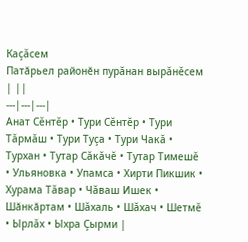Каçăсем
Патӑрьел районӗн пурăнан вырăнĕсем | ||
---|---|---|
Анат Сĕнтĕр • Тури Сĕнтĕр • Тури Тăрмăш • Тури Туçа • Тури Чакă • Турхан • Тутар Сăкăчĕ • Тутар Тимешĕ • Ульяновка • Упамса • Хирти Пикшик • Хурама Тăвар • Чăваш Ишек • Шӑнкӑртам • Шăхаль • Шăхач • Шетмĕ • Ырлăх • Ыхра Çырми |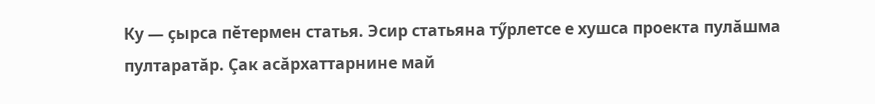Ку — ҫырса пӗтермен статья. Эсир статьяна тӳрлетсе е хушса проекта пулăшма пултаратăр. Çак асăрхаттарнине май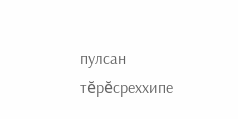пулсан тĕрĕсреххипе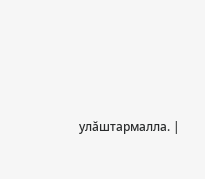улăштармалла. |